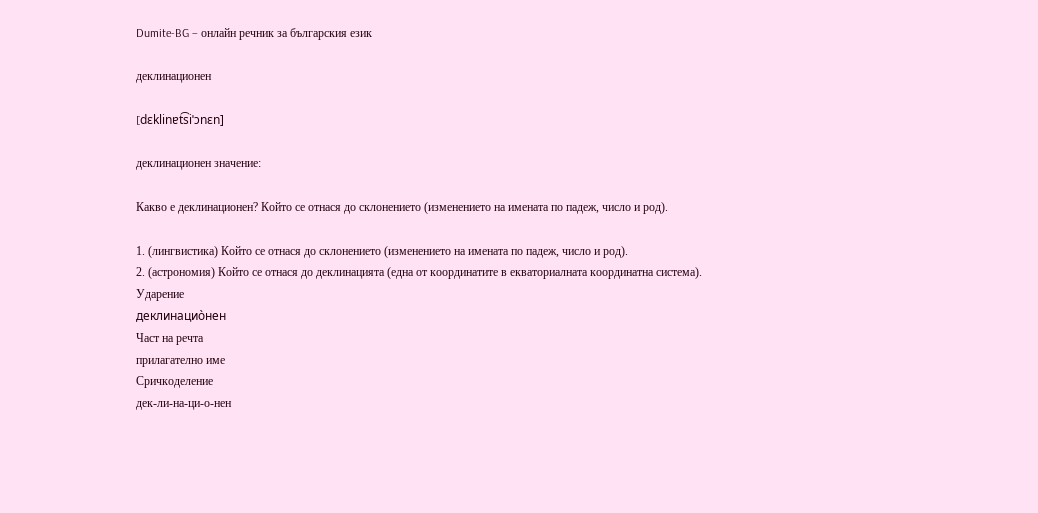Dumite-BG – онлайн речник за българския език

деклинационен

[dɛklinɐt͡siˈɔnɛn]

деклинационен значение:

Какво е деклинационен? Който се отнася до склонението (изменението на имената по падеж, число и род).

1. (лингвистика) Който се отнася до склонението (изменението на имената по падеж, число и род).
2. (астрономия) Който се отнася до деклинацията (една от координатите в екваториалната координатна система).
Ударение
деклинацио̀нен
Част на речта
прилагателно име
Сричкоделение
дек-ли-на-ци-о-нен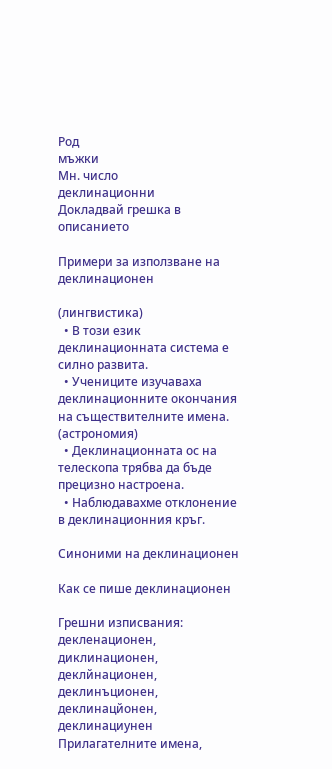Род
мъжки
Мн. число
деклинационни
Докладвай грешка в описанието

Примери за използване на деклинационен

(лингвистика)
  • В този език деклинационната система е силно развита.
  • Учениците изучаваха деклинационните окончания на съществителните имена.
(астрономия)
  • Деклинационната ос на телескопа трябва да бъде прецизно настроена.
  • Наблюдавахме отклонение в деклинационния кръг.

Синоними на деклинационен

Как се пише деклинационен

Грешни изписвания: декленационен, диклинационен, деклйнационен, деклинъционен, деклинацйонен, деклинациунен
Прилагателните имена,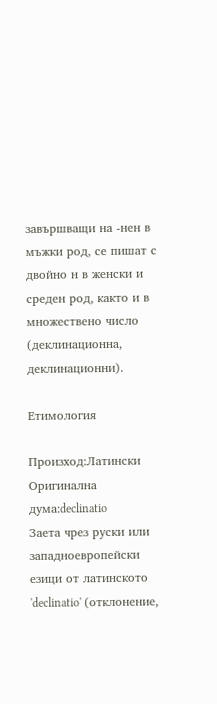завършващи на -нен в мъжки род, се пишат с двойно н в женски и среден род, както и в множествено число (деклинационна, деклинационни).

Етимология

Произход:Латински
Оригинална дума:declinatio
Заета чрез руски или западноевропейски езици от латинското 'declinatio' (отклонение,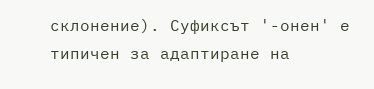склонение). Суфиксът '-онен' е типичен за адаптиране на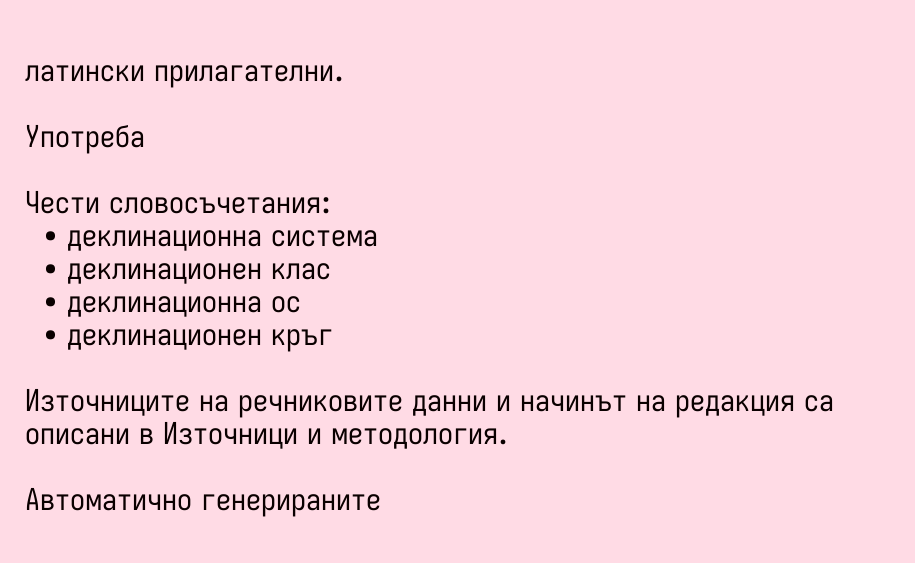латински прилагателни.

Употреба

Чести словосъчетания:
  • деклинационна система
  • деклинационен клас
  • деклинационна ос
  • деклинационен кръг

Източниците на речниковите данни и начинът на редакция са описани в Източници и методология.

Автоматично генерираните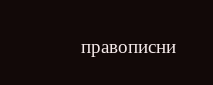правописни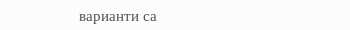варианти са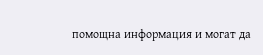помощна информация и могат да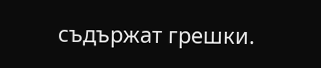съдържат грешки.